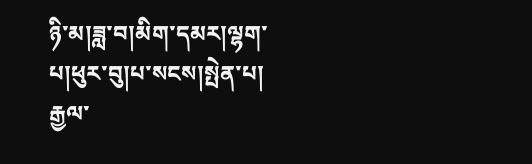ཉི་མ།ཟླ་བ།མིག་དམར།ལྷག་པ།ཕུར་བུ།པ་སངས།སྤེན་པ།
རྒྱལ་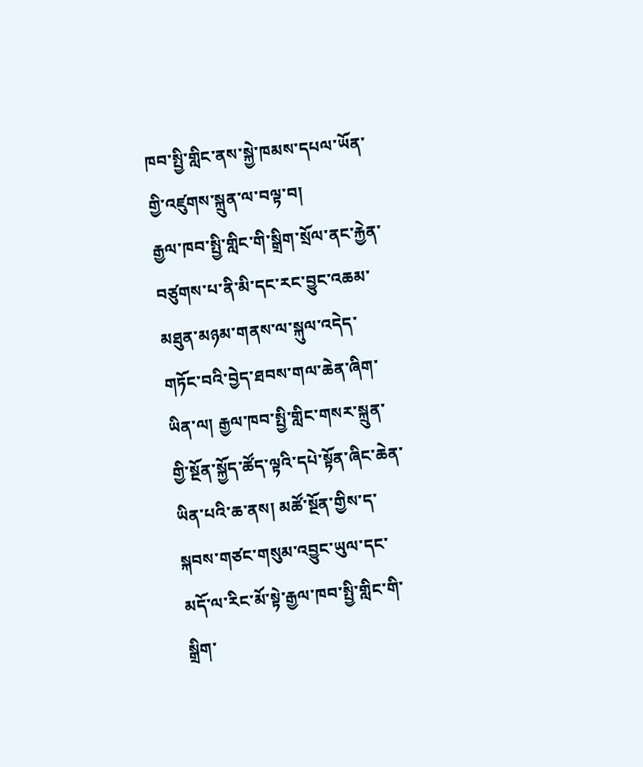ཁབ་སྤྱི་གླིང་ནས་སྐྱེ་ཁམས་དཔལ་ཡོན་གྱི་འཛུགས་སྐྲུན་ལ་བལྟ་བ།
རྒྱལ་ཁབ་སྤྱི་གླིང་གི་སྒྲིག་སྲོལ་ནང་རྐྱེན་བཙུགས་པ་ནི་མི་དང་རང་བྱུང་འཆམ་མཐུན་མཉམ་གནས་ལ་སྐུལ་འདེད་གཏོང་བའི་བྱེད་ཐབས་གལ་ཆེན་ཞིག་ཡིན་ལ། རྒྱལ་ཁབ་སྤྱི་གླིང་གསར་སྐྲུན་གྱི་སྔོན་སྐྱོད་ཚོད་ལྟའི་དཔེ་སྟོན་ཞིང་ཆེན་ཡིན་པའི་ཆ་ནས། མཚོ་སྔོན་གྱིས་ད་སྐབས་གཙང་གསུམ་འབྱུང་ཡུལ་དང་མདོ་ལ་རིང་མོ་སྟེ་རྒྱལ་ཁབ་སྤྱི་གླིང་གི་སྒྲིག་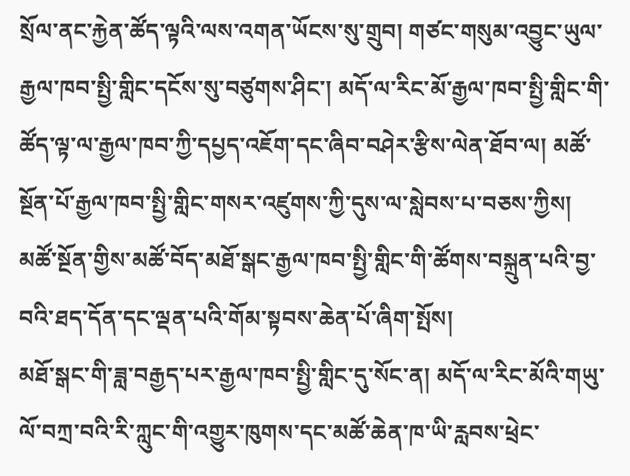སྲོལ་ནང་རྐྱེན་ཚོད་ལྟའི་ལས་འགན་ཡོངས་སུ་གྲུབ། གཙང་གསུམ་འབྱུང་ཡུལ་རྒྱལ་ཁབ་སྤྱི་གླིང་དངོས་སུ་བཙུགས་ཤིང་། མདོ་ལ་རིང་མོ་རྒྱལ་ཁབ་སྤྱི་གླིང་གི་ཚོད་ལྟ་ལ་རྒྱལ་ཁབ་ཀྱི་དཔྱད་འཇོག་དང་ཞིབ་བཤེར་རྩིས་ལེན་ཐོབ་ལ། མཚོ་སྔོན་པོ་རྒྱལ་ཁབ་སྤྱི་གླིང་གསར་འཛུགས་ཀྱི་དུས་ལ་སླེབས་པ་བཅས་ཀྱིས། མཚོ་སྔོན་གྱིས་མཚོ་བོད་མཐོ་སྒང་རྒྱལ་ཁབ་སྤྱི་གླིང་གི་ཚོགས་བསྐྲུན་པའི་བྱ་བའི་ཐད་དོན་དང་ལྡན་པའི་གོམ་སྟབས་ཆེན་པོ་ཞིག་སྤོས།
མཐོ་སྒང་གི་ཟླ་བརྒྱད་པར་རྒྱལ་ཁབ་སྤྱི་གླིང་དུ་སོང་ན། མདོ་ལ་རིང་མོའི་གཡུ་ལོ་བཀྲ་བའི་རི་ཀླུང་གི་འགྱུར་ཁུགས་དང་མཚོ་ཆེན་ཁ་ཡི་རླབས་ཕྲེང་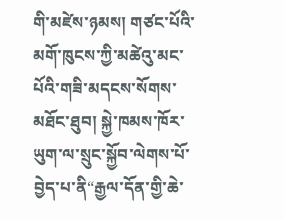གི་མཛེས་ཉམས། གཙང་པོའི་མགོ་ཁུངས་ཀྱི་མཚེའུ་མང་པོའི་གཟི་མདངས་སོགས་མཐོང་ཐུབ། སྐྱེ་ཁམས་ཁོར་ཡུག་ལ་སྲུང་སྐྱོབ་ལེགས་པོ་བྱེད་པ་ནི“རྒྱལ་དོན་གྱི་ཆེ་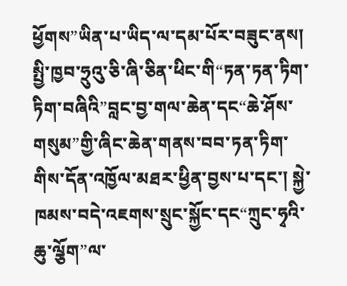ཕྱོགས”ཡིན་པ་ཡིད་ལ་དམ་པོར་བཟུང་ནས། སྤྱི་ཁྱབ་ཧྲུའུ་ཅི་ཞི་ཅིན་ཕིང་གི“ཏན་ཏན་ཏིག་ཏིག་བཞིའི”བླང་བྱ་གལ་ཆེན་དང“ཆེ་ཤོས་གསུམ”གྱི་ཞིང་ཆེན་གནས་བབ་ཏན་ཏིག་གིས་དོན་འཁྱོལ་མཐར་ཕྱིན་བྱས་པ་དང་། སྐྱེ་ཁམས་བདེ་འཇགས་སྲུང་སྐྱོང་དང“ཀྲུང་ཧྭའི་ཆུ་ལྕོག”ལ་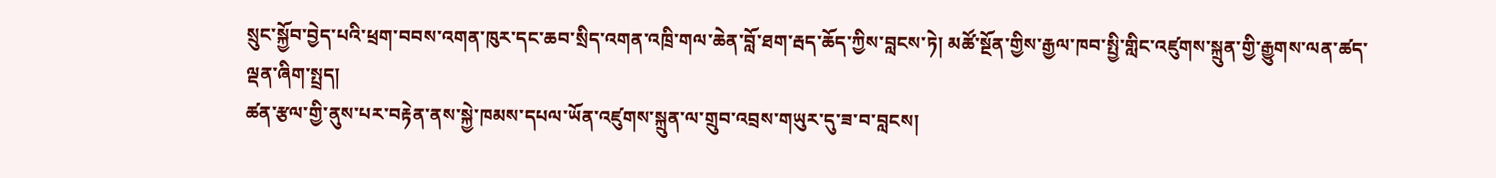སྲུང་སྐྱོབ་བྱེད་པའི་ཕྲག་བབས་འགན་ཁུར་དང་ཆབ་སྲིད་འགན་འཁྲི་གལ་ཆེན་བློ་ཐག་རྦད་ཆོད་ཀྱིས་བླངས་ཏེ། མཚོ་སྔོན་གྱིས་རྒྱལ་ཁབ་སྤྱི་གླིང་འཛུགས་སྐྲུན་གྱི་རྒྱུགས་ལན་ཚད་ལྡན་ཞིག་སྤྲད།
ཚན་རྩལ་གྱི་ནུས་པར་བརྟེན་ནས་སྐྱེ་ཁམས་དཔལ་ཡོན་འཛུགས་སྐྲུན་ལ་གྲུབ་འབྲས་གཡུར་དུ་ཟ་བ་བླངས།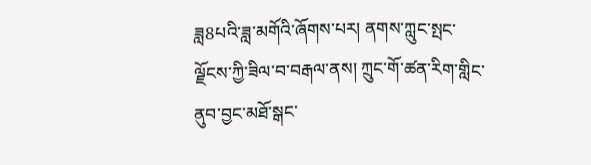ཟླ8པའི་ཟླ་མགོའི་ཞོགས་པར། ནགས་ཀླུང་སྤང་ལྗོངས་ཀྱི་ཟིལ་བ་བརྒལ་ནས། ཀྲུང་གོ་ཚན་རིག་གླིང་ནུབ་བྱང་མཐོ་སྒང་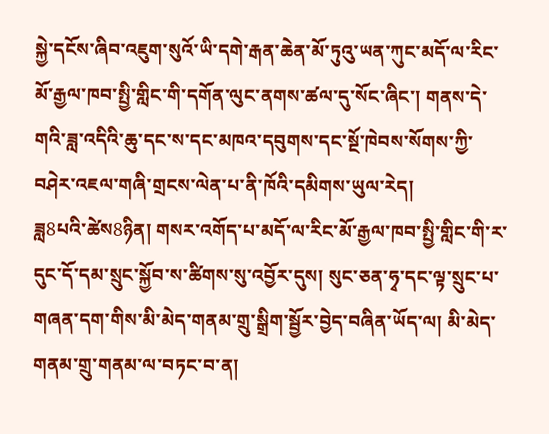སྐྱེ་དངོས་ཞིབ་འཇུག་སུའོ་ཡི་དགེ་རྒན་ཆེན་མོ་ཏུའུ་ཡན་ཀུང་མདོ་ལ་རིང་མོ་རྒྱལ་ཁབ་སྤྱི་གླིང་གི་དགོན་ལུང་ནགས་ཚལ་དུ་སོང་ཞིང་། གནས་དེ་གའི་ཟླ་འདིའི་ཆུ་དང་ས་དང་མཁའ་དབུགས་དང་སྔོ་ཁེབས་སོགས་ཀྱི་བཤེར་འཇལ་གཞི་གྲངས་ལེན་པ་ནི་ཁོའི་དམིགས་ཡུལ་རེད།
ཟླ8པའི་ཚེས8ཉིན། གསར་འགོད་པ་མདོ་ལ་རིང་མོ་རྒྱལ་ཁབ་སྤྱི་གླིང་གི་ར་དུང་དོ་དམ་སྲུང་སྐྱོབ་ས་ཚིགས་སུ་འབྱོར་དུས། སུང་ཅན་ཧྭ་དང་ལྟ་སྲུང་པ་གཞན་དག་གིས་མི་མེད་གནམ་གྲུ་སྒྲིག་སྦྱོར་བྱེད་བཞིན་ཡོད་ལ། མི་མེད་གནམ་གྲུ་གནམ་ལ་བཏང་བ་ན།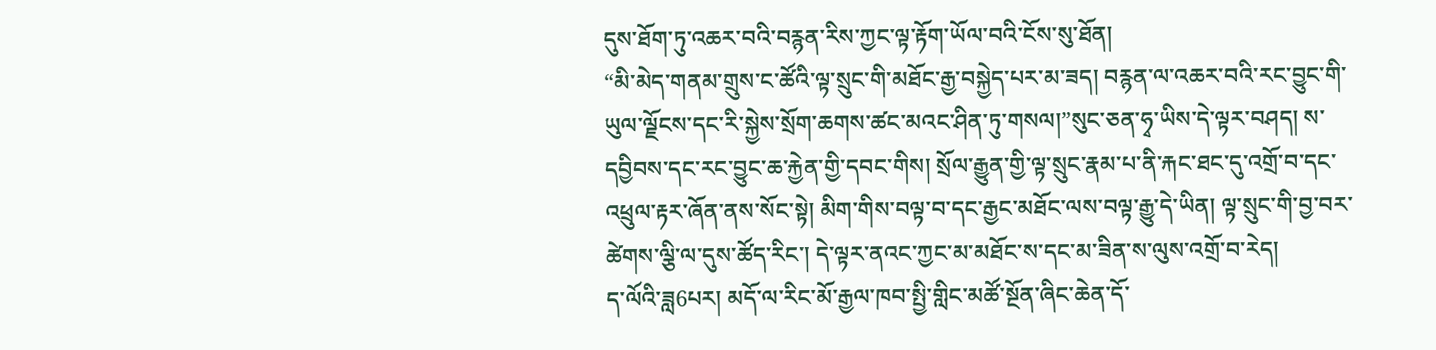དུས་ཐོག་ཏུ་འཆར་བའི་བརྙན་རིས་ཀྱང་ལྟ་རྟོག་ཡོལ་བའི་ངོས་སུ་ཐོན།
“མི་མེད་གནམ་གྲུས་ང་ཚོའི་ལྟ་སྲུང་གི་མཐོང་རྒྱ་བསྐྱེད་པར་མ་ཟད། བརྙན་ལ་འཆར་བའི་རང་བྱུང་གི་ཡུལ་ལྗོངས་དང་རི་སྐྱེས་སྲོག་ཆགས་ཚང་མའང་ཤིན་ཏུ་གསལ།”སུང་ཅན་ཧྭ་ཡིས་དེ་ལྟར་བཤད། ས་དབྱིབས་དང་རང་བྱུང་ཆ་རྐྱེན་གྱི་དབང་གིས། སྲོལ་རྒྱུན་གྱི་ལྟ་སྲུང་རྣམ་པ་ནི་རྐང་ཐང་དུ་འགྲོ་བ་དང་འཕྲུལ་རྟར་ཞོན་ནས་སོང་སྟེ། མིག་གིས་བལྟ་བ་དང་རྒྱང་མཐོང་ལས་བལྟ་རྒྱུ་དེ་ཡིན། ལྟ་སྲུང་གི་བྱ་བར་ཚེགས་ལྕི་ལ་དུས་ཚོད་རིང་། དེ་ལྟར་ནའང་ཀྱང་མ་མཐོང་ས་དང་མ་ཟིན་ས་ལུས་འགྲོ་བ་རེད།
ད་ལོའི་ཟླ6པར། མདོ་ལ་རིང་མོ་རྒྱལ་ཁབ་སྤྱི་གླིང་མཚོ་སྔོན་ཞིང་ཆེན་དོ་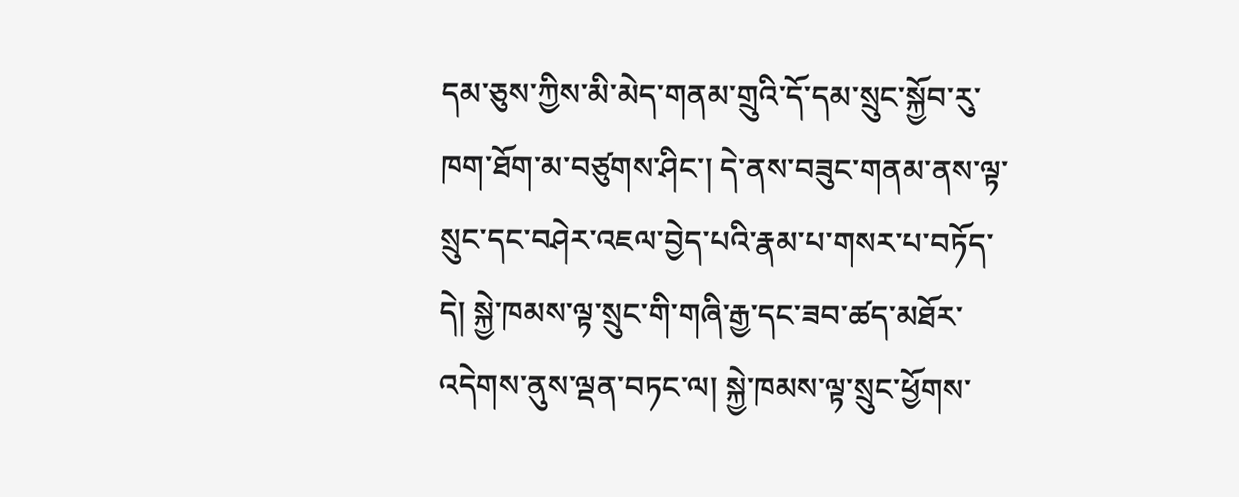དམ་ཅུས་ཀྱིས་མི་མེད་གནམ་གྲུའི་དོ་དམ་སྲུང་སྐྱོབ་རུ་ཁག་ཐོག་མ་བཙུགས་ཤིང་། དེ་ནས་བཟུང་གནམ་ནས་ལྟ་སྲུང་དང་བཤེར་འཇལ་བྱེད་པའི་རྣམ་པ་གསར་པ་བཏོད་དེ། སྐྱེ་ཁམས་ལྟ་སྲུང་གི་གཞི་རྒྱ་དང་ཟབ་ཚད་མཐོར་འདེགས་ནུས་ལྡན་བཏང་ལ། སྐྱེ་ཁམས་ལྟ་སྲུང་ཕྱོགས་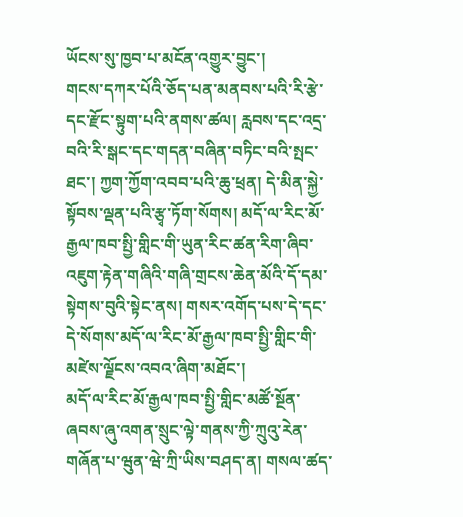ཡོངས་སུ་ཁྱབ་པ་མངོན་འགྱུར་བྱུང་།
གངས་དཀར་པོའི་ཅོད་པན་མནབས་པའི་རི་རྩེ་དང་རྫོང་སྟུག་པའི་ནགས་ཚལ། རླབས་དང་འདྲ་བའི་རི་སྒང་དང་གདན་བཞིན་བཏིང་བའི་སྤང་ཐང་། ཀྱག་ཀྱོག་འབབ་པའི་ཆུ་ཕྲན། དེ་མིན་སྐྱེ་སྟོབས་ལྡན་པའི་རྩྭ་ཏོག་སོགས། མདོ་ལ་རིང་མོ་རྒྱལ་ཁབ་སྤྱི་གླིང་གི་ཡུན་རིང་ཚན་རིག་ཞིབ་འཇུག་རྟེན་གཞིའི་གཞི་གྲངས་ཆེན་མོའི་དོ་དམ་སྟེགས་བུའི་སྟེང་ནས། གསར་འགོད་པས་དེ་དང་དེ་སོགས་མདོ་ལ་རིང་མོ་རྒྱལ་ཁབ་སྤྱི་གླིང་གི་མཛེས་ལྗོངས་འབའ་ཞིག་མཐོང་།
མདོ་ལ་རིང་མོ་རྒྱལ་ཁབ་སྤྱི་གླིང་མཚོ་སྔོན་ཞབས་ཞུ་འགན་སྲུང་ལྟེ་གནས་ཀྱི་ཀྲུའུ་རེན་གཞོན་པ་ཝུན་ཝེ་ཀྲི་ཡིས་བཤད་ན། གསལ་ཚད་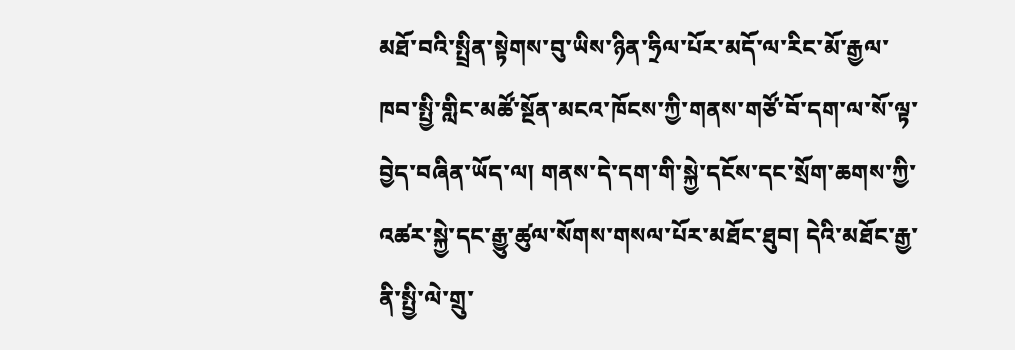མཐོ་བའི་སྤྲིན་སྟེགས་བུ་ཡིས་ཉིན་ཧྲིལ་པོར་མདོ་ལ་རིང་མོ་རྒྱལ་ཁབ་སྤྱི་གླིང་མཚོ་སྔོན་མངའ་ཁོངས་ཀྱི་གནས་གཙོ་བོ་དག་ལ་སོ་ལྟ་བྱེད་བཞིན་ཡོད་ལ། གནས་དེ་དག་གི་སྐྱེ་དངོས་དང་སྲོག་ཆགས་ཀྱི་འཚར་སྐྱེ་དང་རྒྱུ་ཚུལ་སོགས་གསལ་པོར་མཐོང་ཐུབ། དེའི་མཐོང་རྒྱ་ནི་སྤྱི་ལེ་གྲུ་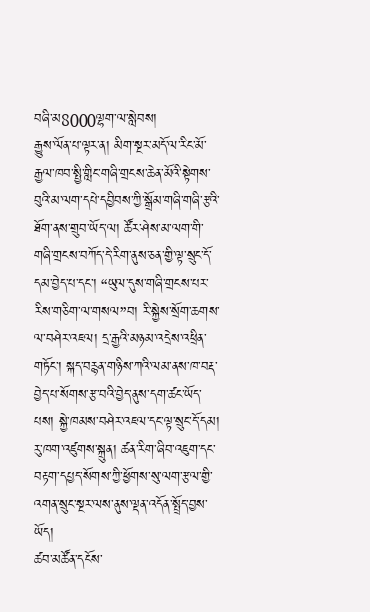བཞི་མ8000ལྷག་ལ་སླེབས།
རྒྱུས་ལོན་པ་ལྟར་ན། མིག་སྔར་མདོ་ལ་རིང་མོ་རྒྱལ་ཁབ་སྤྱི་གླིང་གཞི་གྲངས་ཆེན་མོའི་སྟེགས་བུའི་མ་ལག་དཔེ་དབྱིབས་ཀྱི་སྒྲོམ་གཞི་གཞི་རྩའི་ཐོག་ནས་གྲུབ་ཡོད་ལ། ཚོར་ཤེས་མ་ལག་གི་གཞི་གྲངས་བཀོད་དེ་རིག་ནུས་ཅན་གྱི་ལྟ་སྲུང་དོ་དམ་བྱེད་པ་དང་། “ཡུལ་དུས་གཞི་གྲངས་པར་རིས་གཅིག་ལ་གསལ”བ། རི་སྐྱེས་སྲོག་ཆགས་ལ་བཤེར་འཇལ། དྲ་རྒྱའི་མཉམ་འདྲེས་འཕྲིན་གཏོང་། སྐད་བརྙན་གཉིས་ཀའི་ལམ་ནས་ཁ་བརྡ་བྱེད་པ་སོགས་རྩ་བའི་བྱེད་ནུས་དག་ཚང་ཡོད་པས། སྐྱེ་ཁམས་བཤེར་འཇལ་དང་ལྟ་སྲུང་དོ་དམ། རུ་ཁག་འཛུགས་སྐྲུན། ཚན་རིག་ཞིབ་འཇུག་དང་བརྟག་དཔྱད་སོགས་ཀྱི་ཕྱོགས་སུ་ལག་རྩལ་གྱི་འགན་སྲུང་སྔར་ལས་ནུས་ལྡན་འདོན་སྤྲོད་བྱས་ཡོད།
ཚབ་མཚོན་དངོས་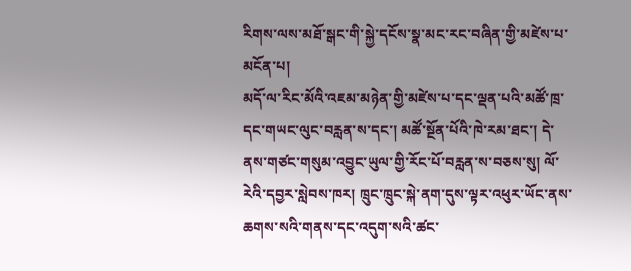རིགས་ལས་མཐོ་སྒང་གི་སྐྱེ་དངོས་སྣ་མང་རང་བཞིན་གྱི་མཛེས་པ་མངོན་པ།
མདོ་ལ་རིང་མོའི་འཇམ་མཉེན་གྱི་མཛེས་པ་དང་ལྡན་པའི་མཚོ་ཁྲ་དང་གཡང་ལུང་བརླན་ས་དང་། མཚོ་སྔོན་པོའི་ཁེ་རམ་ཐང་། དེ་ནས་གཙང་གསུམ་འབྱུང་ཡུལ་གྱི་རོང་པོ་བརླན་ས་བཅས་སུ། ལོ་རེའི་དབྱར་སླེབས་ཁར། ཁྲུང་ཁྲུང་སྐེ་ནག་དུས་ལྟར་འཕུར་ཡོང་ནས་ཆགས་སའི་གནས་དང་འདུག་སའི་ཚང་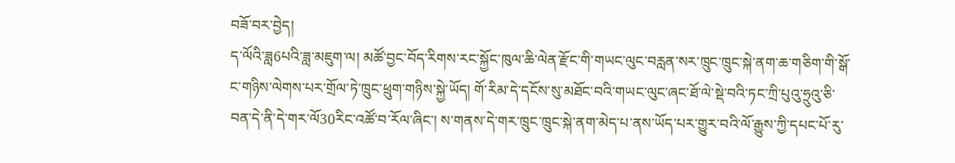བཟོ་བར་བྱེད།
ད་ལོའི་ཟླ6པའི་ཟླ་མཇུག་ལ། མཚོ་བྱང་བོད་རིགས་རང་སྐྱོང་ཁུལ་ཆི་ལེན་རྫོང་གི་གཡང་ལུང་བརླན་སར་ཁྲུང་ཁྲུང་སྐེ་ནག་ཆ་གཅིག་གི་སྒོ་ང་གཉིས་ལེགས་པར་གྲོལ་ཏེ་ཁྲུང་ཕྲུག་གཉིས་སྐྱེ་ཡོད། གོ་རིམ་དེ་དངོས་སུ་མཐོང་བའི་གཡང་ལུང་ཞང་ཐོ་ལེ་སྡེ་བའི་ཏང་ཀྲི་པུའུ་ཧྲུའུ་ཅི་བན་དེ་ནི་དེ་གར་ལོ30རིང་འཚོ་བ་རོལ་ཞིང་། ས་གནས་དེ་གར་ཁྲུང་ཁྲུང་སྐེ་ནག་མེད་པ་ནས་ཡོད་པར་གྱུར་བའི་ལོ་རྒྱུས་ཀྱི་དཔང་པོ་རུ་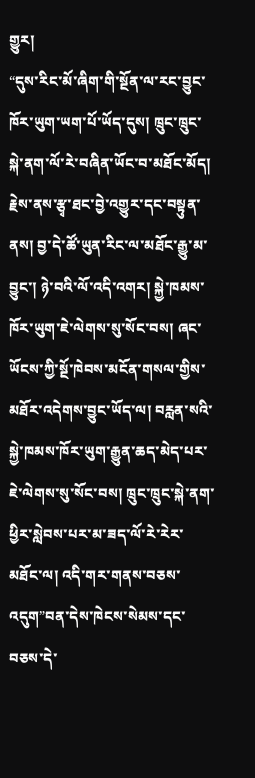གྱུར།
“དུས་རིང་མོ་ཞིག་གི་སྔོན་ལ་རང་བྱུང་ཁོར་ཡུག་ཡག་པོ་ཡོད་དུས། ཁྲུང་ཁྲུང་སྐེ་ནག་ལོ་རེ་བཞིན་ཡོང་བ་མཐོང་མོད། རྗེས་ནས་རྩྭ་ཐང་བྱེ་འགྱུར་དང་བསྟུན་ནས། བྱ་དེ་ཚོ་ཡུན་རིང་ལ་མཐོང་རྒྱུ་མ་བྱུང་། ཉེ་བའི་ལོ་འདི་འགར། སྐྱེ་ཁམས་ཁོར་ཡུག་ཇེ་ལེགས་སུ་སོང་བས། ཞང་ཡོངས་ཀྱི་སྔོ་ཁེབས་མངོན་གསལ་གྱིས་མཐོར་འདེགས་བྱུང་ཡོད་ལ། བརླན་སའི་སྐྱེ་ཁམས་ཁོར་ཡུག་རྒྱུན་ཆད་མེད་པར་ཇེ་ལེགས་སུ་སོང་བས། ཁྲུང་ཁྲུང་སྐེ་ནག་ཕྱིར་སླེབས་པར་མ་ཟད་ལོ་རེ་རེར་མཐོང་ལ། འདི་གར་གནས་བཅས་འདུག”བན་དེས་ཁེངས་སེམས་དང་བཅས་དེ་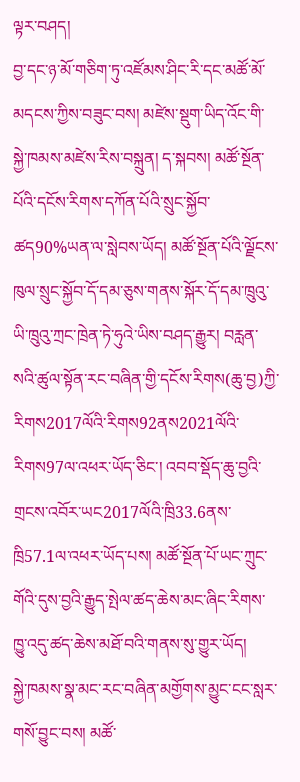ལྟར་བཤད།
བྱ་དང་ཉ་མོ་གཅིག་ཏུ་འཛོམས་ཤིང་རི་དང་མཚོ་མོ་མདངས་ཀྱིས་བཟུང་བས། མཛེས་སྡུག་ཡིད་འོང་གི་སྐྱེ་ཁམས་མཛེས་རིས་བསྐྲུན། ད་སྐབས། མཚོ་སྔོན་པོའི་དངོས་རིགས་དཀོན་པོའི་སྲུང་སྐྱོབ་ཚད90%ཡན་ལ་སླེབས་ཡོད། མཚོ་སྔོན་པོའི་ལྗོངས་ཁུལ་སྲུང་སྐྱོབ་དོ་དམ་ཅུས་གནས་སྐོར་དོ་དམ་ཁྲུའུ་ཡི་ཁྲུའུ་ཀྲང་ཁྲེན་ཏེ་ཧུའེ་ཡིས་བཤད་རྒྱུར། བརླན་སའི་ཚུལ་སྟོན་རང་བཞིན་གྱི་དངོས་རིགས(ཆུ་བྱ)ཀྱི་རིགས2017ལོའི་རིགས92ནས2021ལོའི་རིགས97ལ་འཕར་ཡོད་ཅིང་། འབབ་སྡོད་ཆུ་བྱའི་གྲངས་འབོར་ཡང2017ལོའི་ཁྲི33.6ནས་ཁྲི57.1ལ་འཕར་ཡོད་པས། མཚོ་སྔོན་པོ་ཡང་ཀྲུང་གོའི་དུས་བྱའི་རྒྱུད་སྤེལ་ཚད་ཆེས་མང་ཞིང་རིགས་ཁྱུ་འདུ་ཚད་ཆེས་མཐོ་བའི་གནས་སུ་གྱུར་ཡོད།
སྐྱེ་ཁམས་སྣ་མང་རང་བཞིན་མགྱོགས་མྱུང་ངང་སླར་གསོ་བྱུང་བས། མཚོ་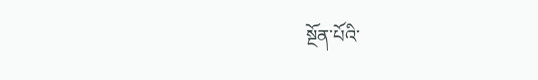སྔོན་པོའི་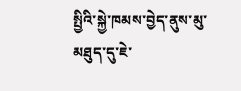སྤྱིའི་སྐྱེ་ཁམས་བྱེད་ནུས་མུ་མཐུད་དུ་ཇེ་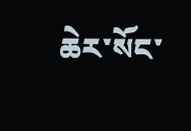ཆེར་སོང་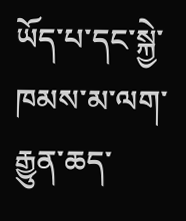ཡོད་པ་དང་སྐྱེ་ཁམས་མ་ལག་རྒྱུན་ཆད་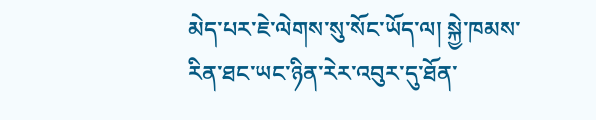མེད་པར་ཇེ་ལེགས་སུ་སོང་ཡོད་ལ། སྐྱེ་ཁམས་རིན་ཐང་ཡང་ཉིན་རེར་འབུར་དུ་ཐོན་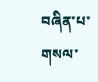བཞིན་པ་གསལ་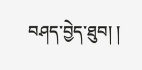བཤད་བྱེད་ཐུབ། །